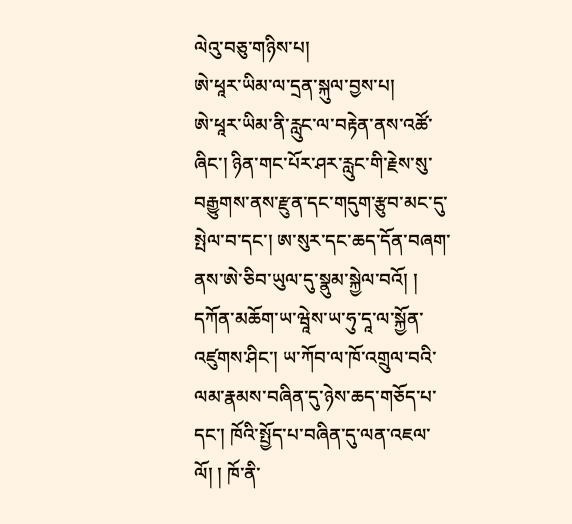ལེའུ་བཅུ་གཉིས་པ།
ཨེ་ཕཱར་ཡིམ་ལ་དྲན་སྐུལ་བྱས་པ།
ཨེ་ཕཱར་ཡིམ་ནི་རླུང་ལ་བརྟེན་ནས་འཚོ་ཞིང་། ཉིན་གང་པོར་ཤར་རླུང་གི་རྗེས་སུ་བརྒྱུགས་ནས་རྫུན་དང་གདུག་རྩུབ་མང་དུ་སྤེལ་བ་དང་། ཨ་སུར་དང་ཆད་དོན་བཞག་ནས་ཨེ་ཅིབ་ཡུལ་དུ་སྣུམ་སྐྱེལ་བའོ། ། དཀོན་མཆོག་ཡ་ཝཱེས་ཡ་ཧུ་དཱ་ལ་སྐྱོན་འཛུགས་ཤིང་། ཡ་ཀོབ་ལ་ཁོ་འགྲུལ་བའི་ལམ་རྣམས་བཞིན་དུ་ཉེས་ཆད་གཅོད་པ་དང་། ཁོའི་སྤྱོད་པ་བཞིན་དུ་ལན་འཇལ་ལོ། ། ཁོ་ནི་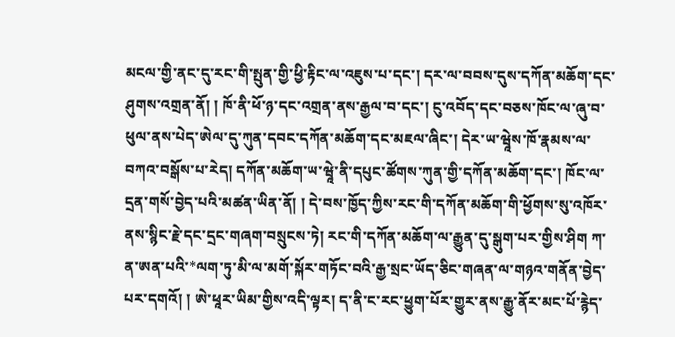མངལ་གྱི་ནང་དུ་རང་གི་སྤུན་གྱི་ཕྱི་རྟིང་ལ་འཇུས་པ་དང་། དར་ལ་བབས་དུས་དཀོན་མཆོག་དང་ཤུགས་འགྲན་ནོ། ། ཁོ་ནི་ཕོ་ཉ་དང་འགྲན་ནས་རྒྱལ་བ་དང་། ངུ་འབོད་དང་བཅས་ཁོང་ལ་ཞུ་བ་ཕུལ་ནས་པེད་ཨེལ་དུ་ཀུན་དབང་དཀོན་མཆོག་དང་མཇལ་ཞིང་། དེར་ཡ་ཝཱེས་ཁོ་རྣམས་ལ་བཀའ་བསྒོས་པ་རེད། དཀོན་མཆོག་ཡ་ཝཱེ་ནི་དཔུང་ཚོགས་ཀུན་གྱི་དཀོན་མཆོག་དང་། ཁོང་ལ་དྲན་གསོ་བྱེད་པའི་མཚན་ཡིན་ནོ། ། དེ་བས་ཁྱོད་ཀྱིས་རང་གི་དཀོན་མཆོག་གི་ཕྱོགས་སུ་འཁོར་ནས་སྙིང་རྗེ་དང་དྲང་གཞག་བསྲུངས་ཏེ། རང་གི་དཀོན་མཆོག་ལ་རྒྱུན་དུ་སྒུག་པར་གྱིས་ཤིག ཀ་ན་ཨན་པའི་*ལག་ཏུ་མི་ལ་མགོ་སྐོར་གཏོང་བའི་རྒྱ་སྲང་ཡོད་ཅིང་གཞན་ལ་གཉའ་གནོན་བྱེད་པར་དགའོ། ། ཨེ་ཕཱར་ཡིམ་གྱིས་འདི་ལྟར། ད་ནི་ང་རང་ཕྱུག་པོར་གྱུར་ནས་རྒྱུ་ནོར་མང་པོ་རྙེད་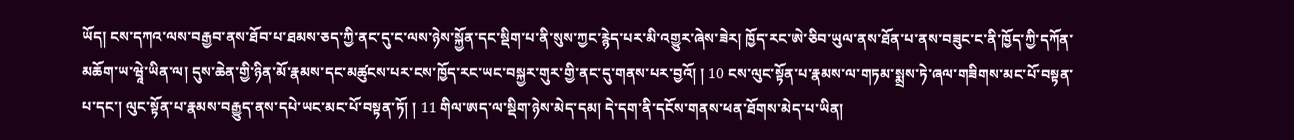ཡོད། ངས་དཀའ་ལས་བརྒྱབ་ནས་ཐོབ་པ་ཐམས་ཅད་ཀྱི་ནང་དུ་ང་ལས་ཉེས་སྐྱོན་དང་སྡིག་པ་ནི་སུས་ཀྱང་རྙེད་པར་མི་འགྱུར་ཞེས་ཟེར། ཁྱོད་རང་ཨེ་ཅིབ་ཡུལ་ནས་ཐོན་པ་ནས་བཟུང་ང་ནི་ཁྱོད་ཀྱི་དཀོན་མཆོག་ཡ་ཝཱེ་ཡིན་ལ། དུས་ཆེན་གྱི་ཉིན་མོ་རྣམས་དང་མཚུངས་པར་ངས་ཁྱོད་རང་ཡང་བསྐྱར་གུར་གྱི་ནང་དུ་གནས་པར་བྱའོ། ། 10 ངས་ལུང་སྟོན་པ་རྣམས་ལ་གཏམ་སྨྲས་ཏེ་ཞལ་གཟིགས་མང་པོ་བསྟན་པ་དང་། ལུང་སྟོན་པ་རྣམས་བརྒྱུད་ནས་དཔེ་ཡང་མང་པོ་བསྟན་ཏོ། ། 11 གིལ་ཨད་ལ་སྡིག་ཉེས་མེད་དམ། དེ་དག་ནི་དངོས་གནས་ཕན་ཐོགས་མེད་པ་ཡིན།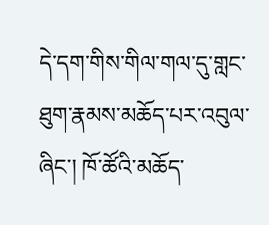དེ་དག་གིས་གིལ་གལ་དུ་གླང་ཐུག་རྣམས་མཆོད་པར་འབུལ་ཞིང་། ཁོ་ཚོའི་མཆོད་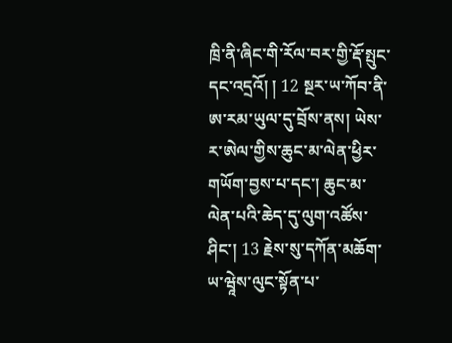ཁྲི་ནི་ཞིང་གི་རོལ་བར་གྱི་རྡོ་སྤུང་དང་འདྲའོ། ། 12 སྔར་ཡ་ཀོབ་ནི་ཨ་རམ་ཡུལ་དུ་བྲོས་ནས། ཡེས་ར་ཨེལ་གྱིས་ཆུང་མ་ལེན་ཕྱིར་གཡོག་བྱས་པ་དང་། ཆུང་མ་ལེན་པའི་ཆེད་དུ་ལུག་འཚོས་ཤིང་། 13 རྗེས་སུ་དཀོན་མཆོག་ཡ་ཝཱེས་ལུང་སྟོན་པ་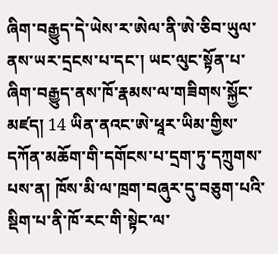ཞིག་བརྒྱུད་དེ་ཡེས་ར་ཨེལ་ནི་ཨེ་ཅིབ་ཡུལ་ནས་ཡར་དྲངས་པ་དང་། ཡང་ལུང་སྟོན་པ་ཞིག་བརྒྱུད་ནས་ཁོ་རྣམས་ལ་གཟིགས་སྐྱོང་མཛད། 14 ཡིན་ནའང་ཨེ་ཕཱར་ཡིམ་གྱིས་དཀོན་མཆོག་གི་དགོངས་པ་དྲག་ཏུ་དཀྲུགས་པས་ན། ཁོས་མི་ལ་ཁྲག་བཞུར་དུ་བཅུག་པའི་སྡིག་པ་ནི་ཁོ་རང་གི་སྟེང་ལ་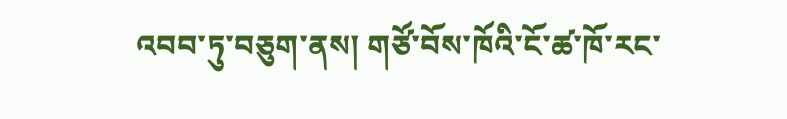འབབ་ཏུ་བཅུག་ནས། གཙོ་བོས་ཁོའི་ངོ་ཚ་ཁོ་རང་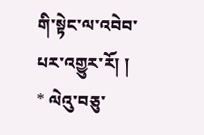གི་སྟེང་ལ་འབེབ་པར་འགྱུར་རོ། །
* ལེའུ་བཅུ་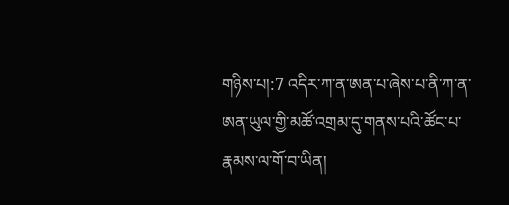གཉིས་པ།:7 འདིར་ཀ་ན་ཨན་པ་ཞེས་པ་ནི་ཀ་ན་ཨན་ཡུལ་གྱི་མཚོ་འགྲམ་དུ་གནས་པའི་ཚོང་པ་རྣམས་ལ་གོ་བ་ཡིན།